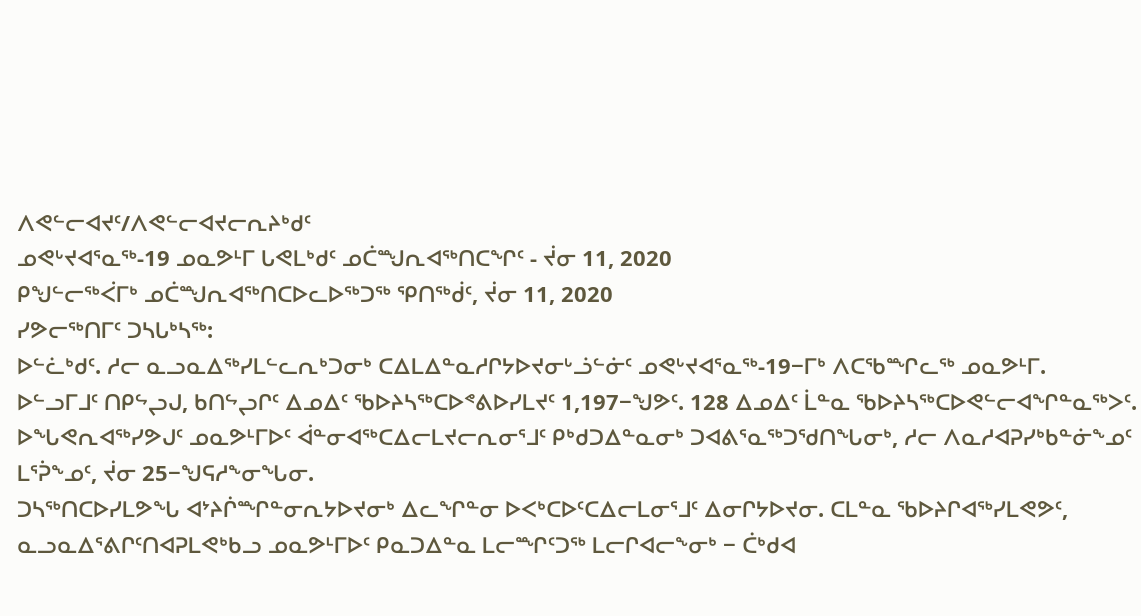ᐱᕙᓪᓕᐊᔪᑦ/ᐱᕙᓪᓕᐊᔪᓕᕆᔨᒃᑯᑦ
ᓄᕙᒡᔪᐊᕐᓇᖅ-19 ᓄᓇᕗᒻᒥ ᒐᕙᒪᒃᑯᑦ ᓄᑖᙳᕆᐊᖅᑎᑕᖏᑦ - ᔫᓂ 11, 2020
ᑭᖑᓪᓕᖅᐹᒥᒃ ᓄᑖᙳᕆᐊᖅᑎᑕᐅᓚᐅᖅᑐᖅ ᕿᑎᖅᑰᑦ, ᔫᓂ 11, 2020
ᓯᕗᓕᖅᑎᒥᑦ ᑐᓴᒐᒃᓴᖅ:
ᐅᓪᓛᒃᑯᑦ. ᓱᓕ ᓇᓗᓇᐃᖅᓯᒪᓪᓚᕆᒃᑐᓂᒃ ᑕᐃᒪᐃᓐᓇᓱᒋᔭᐅᔪᓂᒡᓘᓪᓃᑦ ᓄᕙᒡᔪᐊᕐᓇᖅ-19−ᒥᒃ ᐱᑕᖃᙱᓚᖅ ᓄᓇᕗᒻᒥ.
ᐅᓪᓗᒥᒧᑦ ᑎᑭᖦᖢᒍ, ᑲᑎᖦᖢᒋᑦ ᐃᓄᐃᑦ ᖃᐅᔨᓴᖅᑕᐅᕝᕕᐅᓯᒪᔪᑦ 1,197−ᖑᕗᑦ. 128 ᐃᓄᐃᑦ ᒫᓐᓇ ᖃᐅᔨᓴᖅᑕᐅᕙᓪᓕᐊᖏᓐᓇᖅᐳᑦ.
ᐅᖓᕙᕆᐊᖅᓯᕗᒍᑦ ᓄᓇᕗᒻᒥᐅᑦ ᐋᓐᓂᐊᖅᑕᐃᓕᒪᔪᓕᕆᓂᕐᒧᑦ ᑭᒃᑯᑐᐃᓐᓇᓂᒃ ᑐᐊᕕᕐᓇᖅᑐᖁᑎᖓᓂᒃ, ᓱᓕ ᐱᓇᓱᐊᕈᓯᒃᑲᓐᓃᖕᓄᑦ ᒪᕐᕉᖕᓄᑦ, ᔫᓂ 25−ᖑᕋᓱᖕᓂᖓᓂ.
ᑐᓴᖅᑎᑕᐅᓯᒪᕗᖓ ᐊᔾᔨᒌᙱᓐᓂᕆᔭᐅᔪᓂᒃ ᐃᓚᖏᓐᓂ ᐅᐸᒃᑕᐅᑦᑕᐃᓕᒪᓂᕐᒧᑦ ᐃᓂᒋᔭᐅᔪᓂ. ᑕᒪᓐᓇ ᖃᐅᔨᒋᐊᖅᓯᒪᕙᕗᑦ, ᓇᓗᓇᐃᕐᕕᒋᑦᑎᐊᕈᒪᕙᒃᑲᓗ ᓄᓇᕗᒻᒥᐅᑦ ᑭᓇᑐᐃᓐᓇ ᒪᓕᙱᑦᑐᖅ ᒪᓕᒋᐊᓕᖕᓂᒃ − ᑖᒃᑯᐊ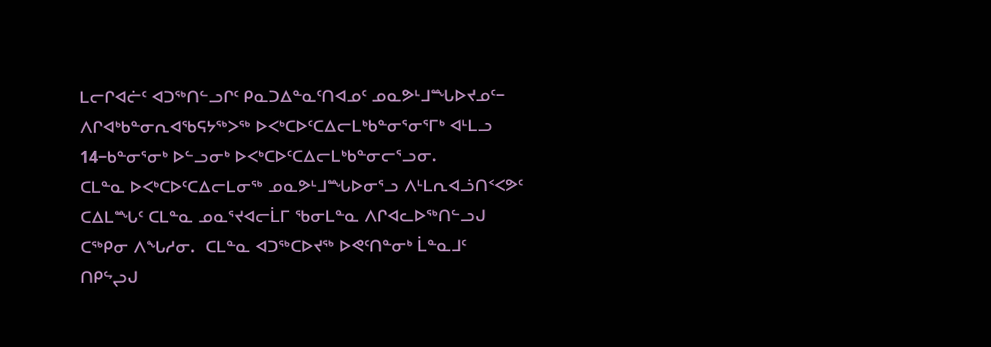ᒪᓕᒋᐊᓖᑦ ᐊᑐᖅᑎᓪᓗᒋᑦ ᑭᓇᑐᐃᓐᓇᑦᑎᐊᓄᑦ ᓄᓇᕗᒻᒧᙵᐅᔪᓄᑦ− ᐱᒋᐊᒃᑲᓐᓂᕆᐊᖃᕋᔭᖅᐳᖅ ᐅᐸᒃᑕᐅᑦᑕᐃᓕᒪᒃᑲᓐᓂᕐᓂᕐᒥᒃ ᐊᒻᒪᓗ 14−ᑲᓐᓂᕐᓂᒃ ᐅᓪᓗᓂᒃ ᐅᐸᒃᑕᐅᑦᑕᐃᓕᒪᒃᑲᓐᓂᓕᕐᓗᓂ.
ᑕᒪᓐᓇ ᐅᐸᒃᑕᐅᑦᑕᐃᓕᒪᓂᖅ ᓄᓇᕗᒻᒧᙵᐅᓂᕐᓗ ᐱᒻᒪᕆᐊᓘᑎᑉᐸᕗᑦ ᑕᐃᒪᙵᑦ ᑕᒪᓐᓇ ᓄᓇᕐᔪᐊᓕᒫᒥ ᖃᓂᒪᓐᓇ ᐱᒋᐊᓚᐅᖅᑎᓪᓗᒍ ᑕᖅᑭᓂ ᐱᖓᓱᓂ.  ᑕᒪᓐᓇ ᐊᑐᖅᑕᐅᔪᖅ ᐅᕙᑦᑎᓐᓂᒃ ᒫᓐᓇᒧᑦ ᑎᑭᖦᖢᒍ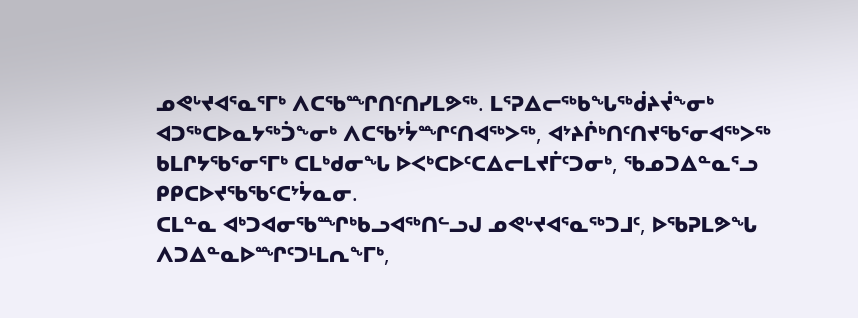ᓄᕙᒡᔪᐊᕐᓇᕐᒥᒃ ᐱᑕᖃᙱᑎᑦᑎᓯᒪᕗᖅ. ᒪᕐᕈᐃᓕᖅᑲᖓᖅᑰᔨᔫᖕᓂᒃ ᐊᑐᖅᑕᐅᓇᔭᖅᑑᖕᓂᒃ ᐱᑕᖃᔾᔮᙱᑦᑎᐊᖅᐳᖅ, ᐊᔾᔨᒌᒃᑎᑦᑎᔪᖃᕐᓂᐊᖅᐳᖅ ᑲᒪᒋᔭᖃᕐᓂᕐᒥᒃ ᑕᒪᒃᑯᓂᖓ ᐅᐸᒃᑕᐅᑦᑕᐃᓕᒪᔪᒦᑦᑐᓂᒃ, ᖃᓄᑐᐃᓐᓇᕐᓗ ᑭᑭᑕᐅᔪᖃᖃᑦᑕᔾᔮᓇᓂ.
ᑕᒪᓐᓇ ᐊᒃᑐᐊᓂᖃᙱᒃᑲᓗᐊᖅᑎᓪᓗᒍ ᓄᕙᒡᔪᐊᕐᓇᖅᑐᒧᑦ, ᐅᖃᕈᒪᕗᖓ ᐱᑐᐃᓐᓇᐅᙱᑦᑐᒻᒪᕆᖕᒥᒃ,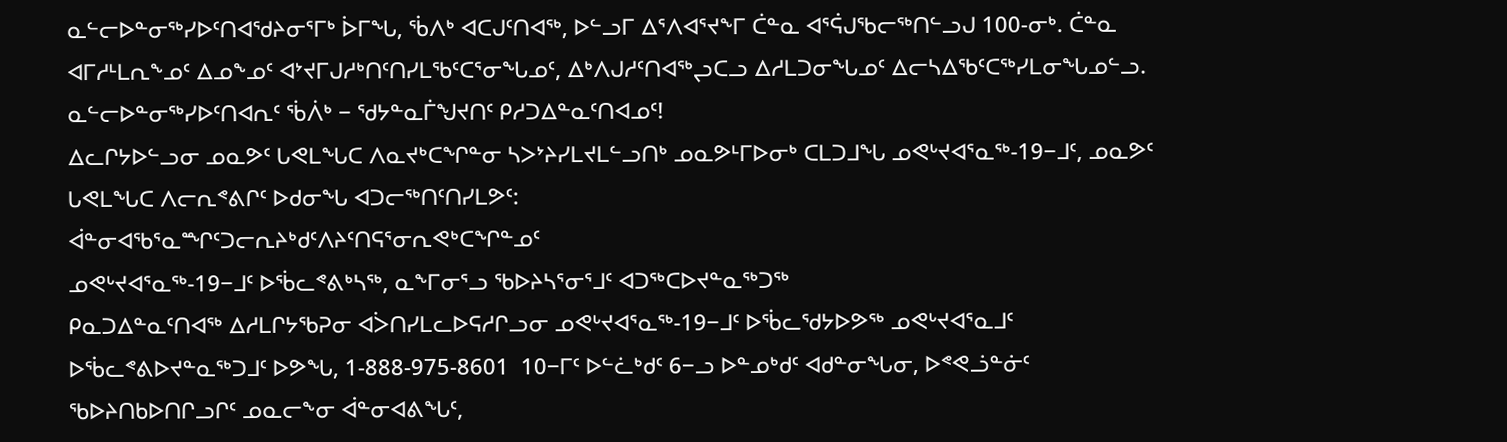ᓇᓪᓕᐅᓐᓂᖅᓯᐅᑦᑎᐊᖁᔨᓂᕐᒥᒃ ᐆᒥᖓ, ᖄᐱᒃ ᐊᑕᒍᑦᑎᐊᖅ, ᐅᓪᓗᒥ ᐃᕐᐱᐊᕐᔪᖕᒥ ᑖᓐᓇ ᐊᕐᕌᒍᖃᓕᖅᑎᓪᓗᒍ 100-ᓂᒃ. ᑖᓐᓇ ᐊᒥᓱᒻᒪᕆᖕᓄᑦ ᐃᓄᖕᓄᑦ ᐊᔾᔪᒥᒍᓱᒃᑎᑦᑎᓯᒪᖃᑦᑕᕐᓂᖓᓄᑦ, ᐃᒃᐱᒍᓱᑦᑎᐊᖅᖢᑕᓗ ᐃᓱᒪᑐᓂᖓᓄᑦ ᐃᓕᓴᐃᖃᑦᑕᖅᓯᒪᓂᖓᓄᓪᓗ. ᓇᓪᓕᐅᓐᓂᖅᓯᐅᑦᑎᐊᕆᑦ ᖄᐲᒃ − ᖁᔭᓐᓇᒦᖑᔪᑎᑦ ᑭᓱᑐᐃᓐᓇᑦᑎᐊᓄᑦ!
ᐃᓚᒋᔭᐅᓪᓗᓂ ᓄᓇᕗᑦ ᒐᕙᒪᖓᑕ ᐱᓇᔪᒃᑕᖏᓐᓂ ᓴᐳᔾᔨᓯᒪᔪᒪᓪᓗᑎᒃ ᓄᓇᕗᒻᒥᐅᓂᒃ ᑕᒪᑐᒧᖓ ᓄᕙᒡᔪᐊᕐᓇᖅ-19−ᒧᑦ, ᓄᓇᕗᑦ ᒐᕙᒪᖓᑕ ᐱᓕᕆᕝᕕᒋᑦ ᐅᑯᓂᖓ ᐊᑐᓕᖅᑎᑦᑎᓯᒪᕗᑦ:
ᐋᓐᓂᐊᖃᕐᓇᙱᑦᑐᓕᕆᔨᒃᑯᑦᐱᔨᑦᑎᕋᕐᓂᕆᕙᒃᑕᖏᓐᓄᑦ
ᓄᕙᒡᔪᐊᕐᓇᖅ-19−ᒧᑦ ᐅᖄᓚᕝᕕᒃᓴᖅ, ᓇᖕᒥᓂᕐᓗ ᖃᐅᔨᓴᕐᓂᕐᒧᑦ ᐊᑐᖅᑕᐅᔪᓐᓇᖅᑐᖅ
ᑭᓇᑐᐃᓐᓇᑦᑎᐊᖅ ᐃᓱᒪᒋᔭᖃᕈᓂ ᐊᐴᑎᓯᒪᓚᐅᕋᓱᒋᓗᓂ ᓄᕙᒡᔪᐊᕐᓇᖅ-19−ᒧᑦ ᐅᖄᓚᖁᔭᐅᕗᖅ ᓄᕙᒡᔪᐊᕐᓇᒧᑦ ᐅᖄᓚᕝᕕᐅᔪᓐᓇᖅᑐᒧᑦ ᐅᕗᖓ, 1-888-975-8601  10−ᒥᑦ ᐅᓪᓛᒃᑯᑦ 6−ᓗ ᐅᓐᓄᒃᑯᑦ ᐊᑯᓐᓂᖓᓂ, ᐅᕝᕙᓘᓐᓃᑦ ᖃᐅᔨᑎᑲᐅᑎᒋᓗᒋᑦ ᓄᓇᓕᖕᓂ ᐋᓐᓂᐊᕕᖓᑦ,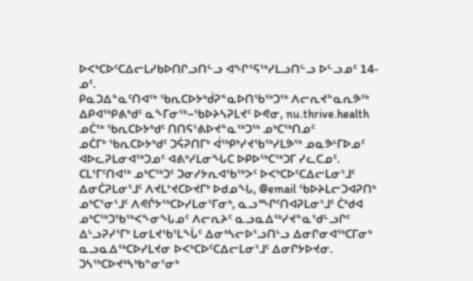ᐅᐸᒃᑕᐅᑦᑕᐃᓕᒪᓯᑲᐅᑎᒋᓗᑎᓪᓗ ᐊᖏᕐᕋᖅᓯᒪᓗᑎᓪᓗ ᐅᓪᓗᓄᑦ 14-ᓄᑦ.
ᑭᓇᑐᐃᓐᓇᑦᑎᐊᖅ ᖃᕆᑕᐅᔭᒃᑰᕈᓐᓇᐅᑎᖃᖅᑐᖅ ᐱᓕᕆᔪᓐᓇᕆᕗᖅ ᐃᑭᐊᖅᑭᕕᒃᑯᑦ ᓇᖕᒥᓂᖅ−ᖃᐅᔨᓴᕈᒪᔪᑦ ᐅᕙᓂ, nu.thrive.health
ᓄᑖᖅ ᖃᕆᑕᐅᔭᒃᑯᑦ ᑎᑎᕋᕐᕕᐅᔪᓐᓇᖅᑐᖅ ᓄᒃᑕᖅᑎᓄᑦ
ᓄᑖᒥᒃ ᖃᕆᑕᐅᔭᒃᑯᑦ ᑐᕌᕈᑎᒥᒃ ᐋᖅᑭᒃᓯᔪᖃᖅᓯᒪᕗᖅ ᓄᓇᕗᒻᒥᐅᓄᑦ ᐊᐅᓚᕈᒪᓂᐊᖅᑐᓄᑦ ᐊᕕᒃᓯᒪᓂᖓᑕ ᐅᑭᐅᖅᑕᖅᑐᒥ ᓯᓚᑕᓄᑦ. ᑕᒪᕐᒥᑦᑎᐊᖅ ᓄᒃᑕᖅᑐᑦ ᑐᓂᓯᔭᕆᐊᖃᖅᐳᑦ ᐅᐸᒃᑕᐅᑦᑕᐃᓕᒪᓂᕐᒧᑦ ᐃᓂᑖᕈᒪᓂᕐᒧᑦ ᐱᔪᒪᔾᔪᑕᐅᔪᒥᒃ ᐅᑯᓄᖓ, @email ᖃᐅᔨᒪᓕᑐᐊᕈᑎᒃ ᓄᒃᑕᕐᓂᕐᒧᑦ ᐱᕙᒌᔭᖅᑕᐅᓯᒪᓂᕐᒥᓂᒃ, ᓇᓗᙱᑦᑎᐊᕈᒪᓂᕐᒧᑦ ᑖᒃᑯᐊ ᓄᒃᑕᖅᑐᖃᖅᐸᖕᓂᖓᓄᑦ ᐱᓕᕆᔨᑦ ᓇᓗᓇᐃᖅᓯᔪᓐᓇᖁᓪᓗᒋᑦ ᐃᒡᓗᕈᓯᕐᒥᒃ ᒪᓂᒪᔪᖃᕐᒪᖔᑦ ᐃᓂᒃᓴᓕᐅᕐᓗᑎᒡᓗ ᐃᓂᒋᓂᐊᖅᑕᒥᓂᒃ ᓇᓗᓇᐃᖅᑕᐅᓯᒪᔪᓂ ᐅᐸᒃᑕᐅᑦᑕᐃᓕᒪᓂᕐᒧᑦ ᐃᓂᒋᔭᐅᔪᓂ. ᑐᓴᖅᑕᐅᔪᒃᓴᒃᑲᓐᓂᕐᓂᒃ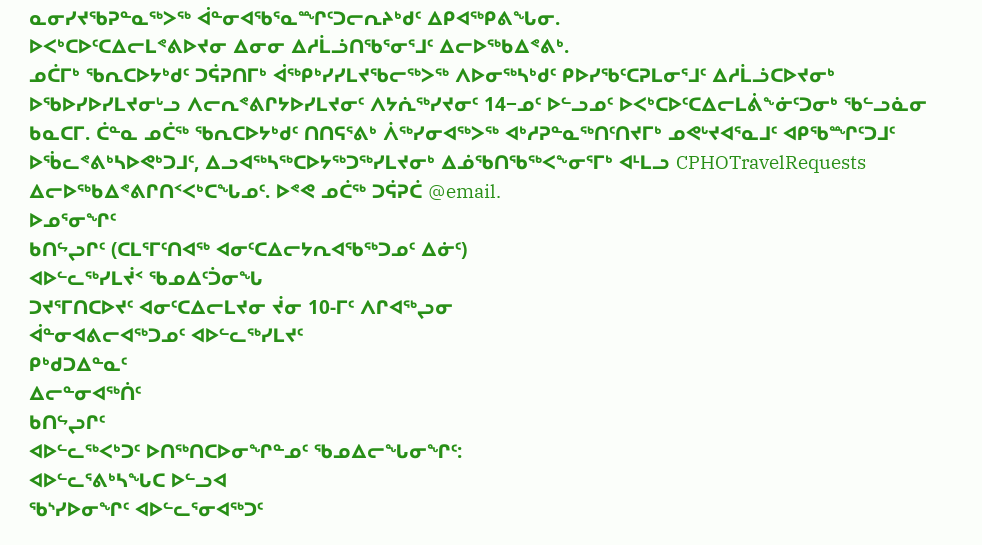ᓇᓂᓯᔪᖃᕈᓐᓇᖅᐳᖅ ᐋᓐᓂᐊᖃᕐᓇᙱᑦᑐᓕᕆᔨᒃᑯᑦ ᐃᑭᐊᖅᑭᕕᖓᓂ.
ᐅᐸᒃᑕᐅᑦᑕᐃᓕᒪᕝᕕᐅᔪᓂ ᐃᓂᓂ ᐃᓱᒫᓘᑎᖃᕐᓂᕐᒧᑦ ᐃᓕᐅᖅᑲᐃᕝᕕᒃ.
ᓄᑖᒥᒃ ᖃᕆᑕᐅᔭᒃᑯᑦ ᑐᕌᕈᑎᒥᒃ ᐋᖅᑭᒃᓯᓯᒪᔪᖃᓕᖅᐳᖅ ᐱᐅᓂᖅᓴᒃᑯᑦ ᑭᐅᓯᖃᑦᑕᕈᒪᓂᕐᒧᑦ ᐃᓱᒫᓘᑕᐅᔪᓂᒃ ᐅᖃᐅᓯᐅᓯᒪᔪᓂᒡᓗ ᐱᓕᕆᕝᕕᒋᔭᐅᓯᒪᔪᓂᑦ ᐱᔭᕇᖅᓯᔪᓂᑦ 14−ᓄᑦ ᐅᓪᓗᓄᑦ ᐅᐸᒃᑕᐅᑦᑕᐃᓕᒪᕖᖕᓃᑦᑐᓂᒃ ᖃᓪᓗᓈᓂ ᑲᓇᑕᒥ. ᑖᓐᓇ ᓄᑖᖅ ᖃᕆᑕᐅᔭᒃᑯᑦ ᑎᑎᕋᕐᕕᒃ ᐲᖅᓯᓂᐊᖅᐳᖅ ᐊᒃᓱᕈᓐᓇᖅᑎᑦᑎᔪᒥᒃ ᓄᕙᒡᔪᐊᕐᓇᒧᑦ ᐊᑭᖃᙱᑦᑐᒧᑦ ᐅᖄᓚᕝᕕᒃᓴᐅᕙᒃᑐᒧᑦ, ᐃᓗᐊᖅᓴᖅᑕᐅᔭᖅᑐᖅᓯᒪᔪᓂᒃ ᐃᓅᖃᑎᖃᖅᐸᖕᓂᕐᒥᒃ ᐊᒻᒪᓗ CPHOTravelRequests ᐃᓕᐅᖅᑲᐃᕝᕕᒋᑎᑉᐸᒃᑕᖓᓄᑦ. ᐅᕝᕙ ᓄᑖᖅ ᑐᕌᕈᑖ @email.
ᐅᓄᕐᓂᖏᑦ
ᑲᑎᖦᖢᒋᑦ (ᑕᒪᕐᒥᑦᑎᐊᖅ ᐊᓂᑦᑕᐃᓕᔭᕆᐊᖃᖅᑐᓄᑦ ᐃᓃᑦ)
ᐊᐅᓪᓚᖅᓯᒪᔫᑉ ᖃᓄᐃᑦᑑᓂᖓ
ᑐᔪᕐᒥᑎᑕᐅᔪᑦ ᐊᓂᑦᑕᐃᓕᒪᔪᓂ ᔫᓂ 10-ᒥᑦ ᐱᒋᐊᖅᖢᓂ
ᐋᓐᓂᐊᕕᓕᐊᖅᑐᓄᑦ ᐊᐅᓪᓚᖅᓯᒪᔪᑦ
ᑭᒃᑯᑐᐃᓐᓇᑦ
ᐃᓕᓐᓂᐊᖅᑏᑦ
ᑲᑎᖦᖢᒋᑦ
ᐊᐅᓪᓚᖅᐸᒃᑐᑦ ᐅᑎᖅᑎᑕᐅᓂᖏᓐᓄᑦ ᖃᓄᐃᓕᖓᓂᖏᑦ:
ᐊᐅᓪᓚᕐᕕᒃᓴᖓᑕ ᐅᓪᓗᐊ
ᖃᔅᓯᐅᓂᖏᑦ ᐊᐅᓪᓚᕐᓂᐊᖅᑐᑦ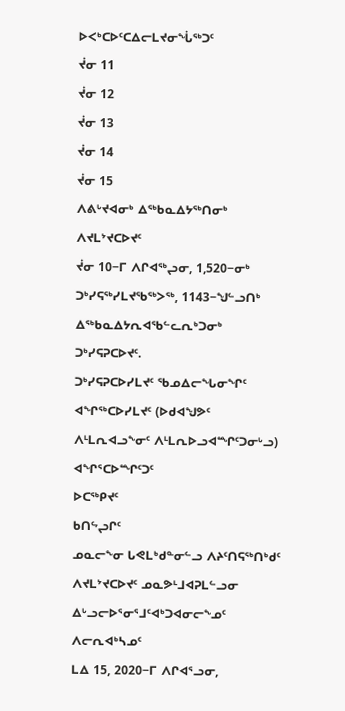ᐅᐸᒃᑕᐅᑦᑕᐃᓕᒪᔪᓂᖔᖅᑐᑦ
ᔫᓂ 11
ᔫᓂ 12
ᔫᓂ 13
ᔫᓂ 14
ᔫᓂ 15
ᐱᕕᒡᔪᐊᓂᒃ ᐃᖅᑲᓇᐃᔭᖅᑎᓂᒃ ᐱᔪᒪᔾᔪᑕᐅᔪᑦ
ᔫᓂ 10−ᒥ ᐱᒋᐊᖅᖢᓂ, 1,520−ᓂᒃ ᑐᒃᓯᕋᖅᓯᒪᔪᖃᖅᐳᖅ, 1143−ᖑᓪᓗᑎᒃ ᐃᖅᑲᓇᐃᔭᕆᐊᖃᓪᓚᕆᒃᑐᓂᒃ ᑐᒃᓯᕋᕈᑕᐅᔪᑦ.
ᑐᒃᓯᕋᕈᑕᐅᓯᒪᔪᑦ ᖃᓄᐃᓕᖓᓂᖏᑦ
ᐊᖏᖅᑕᐅᓯᒪᔪᑦ (ᐅᑯᐊᖑᕗᑦ ᐱᒻᒪᕆᐊᓗᖕᓂᑦ ᐱᒻᒪᕆᐅᓗᐊᙱᑦᑐᓂᒡᓗ)
ᐊᖏᕐᑕᐅᙱᑦᑐᑦ
ᐅᑕᖅᑭᔪᑦ
ᑲᑎᖦᖢᒋᑦ
ᓄᓇᓕᖕᓂ ᒐᕙᒪᒃᑯᓐᓂᓪᓗ ᐱᔨᑦᑎᕋᖅᑎᒃᑯᑦ
ᐱᔪᒪᔾᔪᑕᐅᔪᑦ ᓄᓇᕗᒻᒧᐊᕈᒪᓪᓗᓂ ᐃᒡᓗᓕᐅᕐᓂᕐᒧᑦᐊᒃᑐᐊᓂᓕᖕᓄᑦ ᐱᓕᕆᐊᒃᓴᓄᑦ
ᒪᐃ 15, 2020−ᒥ ᐱᒋᐊᕐᓗᓂ,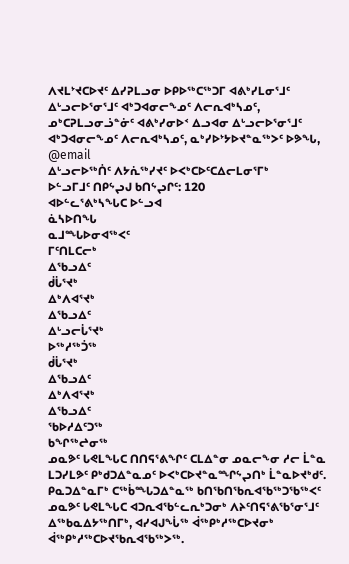ᐱᔪᒪᔾᔪᑕᐅᔪᑦ ᐃᓯᕈᒪᓗᓂ ᐅᑭᐅᖅᑕᖅᑐᒥ ᐊᕕᒃᓯᒪᓂᕐᒧᑦ ᐃᒡᓗᓕᐅᕐᓂᕐᒧᑦ ᐊᒃᑐᐊᓂᓕᖕᓄᑦ ᐱᓕᕆᐊᒃᓴᓄᑦ, ᓄᒃᑕᕈᒪᓗᓂᓘᓐᓃᑦ ᐊᕕᒃᓯᓂᐅᑉ ᐃᓗᐊᓂ ᐃᒡᓗᓕᐅᕐᓂᕐᒧᑦ ᐊᒃᑐᐊᓂᓕᖕᓄᑦ ᐱᓕᕆᐊᒃᓴᓄᑦ, ᓇᒃᓯᐅᔾᔭᐅᔪᓐᓇᖅᐳᑦ ᐅᕗᖓ,  @email
ᐃᒡᓗᓕᐅᖅᑏᑦ ᐱᔭᕇᖅᓯᔪᑦ ᐅᐸᒃᑕᐅᑦᑕᐃᓕᒪᓂᕐᒥᒃ
ᐅᓪᓗᒥᒧᑦ ᑎᑭᖦᖢᒍ ᑲᑎᖦᖢᒋᑦ: 120
ᐊᐅᓪᓚᕐᕕᒃᓴᖓᑕ ᐅᓪᓗᐊ
ᓈᓴᐅᑎᖓ
ᓇᒧᙵᐅᓂᐊᖅᐸᑦ
ᒥᑦᑎᒪᑕᓕᒃ
ᐃᖃᓗᐃᑦ
ᑰᒑᕐᔪᒃ
ᐃᒃᐱᐊᕐᔪᒃ
ᐃᖃᓗᐃᑦ
ᐃᒡᓗᓕᒑᕐᔪᒃ
ᐅᖅᓱᖅᑑᖅ
ᑰᒑᕐᔪᒃ
ᐃᖃᓗᐃᑦ
ᐃᒃᐱᐊᕐᔪᒃ
ᐃᖃᓗᐃᑦ
ᖃᐅᓱᐃᑦᑐᖅ
ᑲᖏᖅᖠᓂᖅ
ᓄᓇᕗᑦ ᒐᕙᒪᖓᑕ ᑎᑎᕋᕐᕕᖏᑦ ᑕᒪᐃᓐᓂ ᓄᓇᓕᖕᓂ ᓱᓕ ᒫᓐᓇ ᒪᑐᓯᒪᕗᑦ ᑭᒃᑯᑐᐃᓐᓇᓄᑦ ᐅᐸᒃᑕᐅᔪᓐᓇᙱᖦᖢᑎᒃ ᒫᓐᓇᐅᔪᒃᑯᑦ. ᑭᓇᑐᐃᓐᓇᒥᒃ ᑕᖅᑳᙵᑐᐃᓐᓇᖅ ᑲᑎᖃᑎᖃᕆᐊᖃᖅᑐᖃᖅᐸᑦ ᓄᓇᕗᑦ ᒐᕙᒪᖓᑕ ᐊᑐᕆᐊᖃᓪᓚᕆᒃᑐᓂᒃ ᐱᔨᑦᑎᕋᕐᕕᖃᕐᓂᕐᒧᑦ ᐃᖅᑲᓇᐃᔭᖅᑎᒥᒃ, ᐊᓯᐊᒍᖔᖅ ᐋᖅᑭᒃᓱᖅᑕᐅᔪᓂᒃ ᐋᖅᑭᒃᓱᖅᑕᐅᔪᖃᕆᐊᖃᖅᐳᖅ.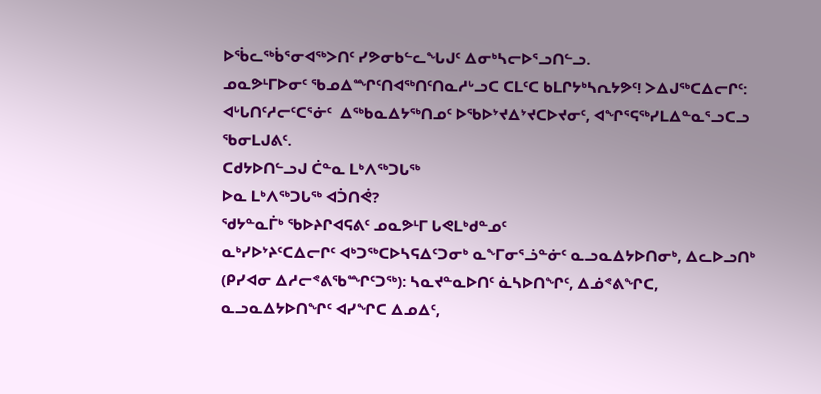ᐅᖄᓚᖅᑳᕐᓂᐊᖅᐳᑎᑦ ᓯᕗᓂᑲᓪᓚᖓᒍᑦ ᐃᓂᒃᓴᓕᐅᕐᓗᑎᓪᓗ.
ᓄᓇᕗᒻᒥᐅᓂᑦ ᖃᓄᐃᙱᑦᑎᐊᖅᑎᑦᑎᓇᓱᒡᓗᑕ ᑕᒪᑦᑕ ᑲᒪᒋᔭᒃᓴᕆᔭᕗᑦ! ᐳᐃᒍᖅᑕᐃᓕᒋᑦ: ᐊᒡᒐᑎᑦᓱᓕᑦᑕᕐᓃᑦ  ᐃᖅᑲᓇᐃᔭᖅᑎᓄᑦ ᐅᖃᐅᔾᔪᐃᔾᔪᑕᐅᔪᓂᑦ, ᐊᖏᕐᕋᖅᓯᒪᐃᓐᓇᕐᓗᑕᓗ ᖃᓂᒪᒍᕕᑦ.
ᑕᑯᔭᐅᑎᓪᓗᒍ ᑖᓐᓇ ᒪᒃᐱᖅᑐᒐᖅ
ᐅᓇ ᒪᒃᐱᖅᑐᒐᖅ ᐊᑑᑎᕚ?
ᖁᔭᓐᓇᒦᒃ ᖃᐅᔨᒋᐊᕋᕕᑦ ᓄᓇᕗᒻᒥ ᒐᕙᒪᒃᑯᓐᓄᑦ
ᓇᒃᓯᐅᔾᔨᑦᑕᐃᓕᒋᑦ ᐊᒃᑐᖅᑕᐅᓴᕋᐃᑦᑐᓂᒃ ᓇᖕᒥᓂᕐᓘᓐᓃᑦ ᓇᓗᓇᐃᔭᐅᑎᓂᒃ, ᐃᓚᐅᓗᑎᒃ (ᑭᓯᐊᓂ ᐃᓱᓕᕝᕕᖃᙱᑦᑐᖅ): ᓴᓇᔪᓐᓇᐅᑎᑦ ᓈᓴᐅᑎᖏᑦ, ᐃᓅᕝᕕᖏᑕ, ᓇᓗᓇᐃᔭᐅᑎᖏᑦ ᐊᓯᖏᑕ ᐃᓄᐃᑦ,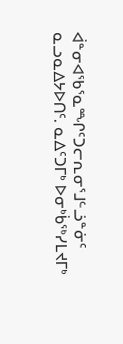ᐋᓐᓂᐊᖃᕐᓇᙱᑦᑐᓕᕆᓂᕐᒧᓪᓘᓐᓃᑦ ᓇᓗᓇᐃᔭᐅᑎᑦ. ᓇᐃᑦᑐᒥᒃ ᐅᓂᒃᑳᖅᓯᒪᔪᒥᒃ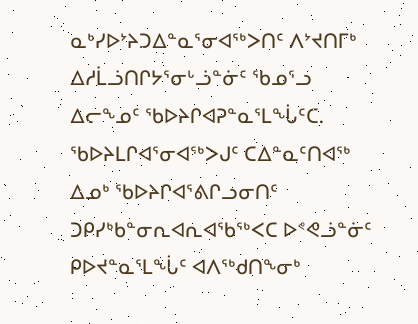ᓇᒃᓯᐅᔾᔨᑐᐃᓐᓇᕐᓂᐊᖅᐳᑎᑦ ᐱᔾᔪᑎᒥᒃ ᐃᓱᒫᓘᑎᒋᔭᕐᓂᒡᓘᓐᓃᑦ ᖃᓄᕐᓗ ᐃᓕᖕᓄᑦ ᖃᐅᔨᒋᐊᕈᓐᓇᕐᒪᖔᑦᑕ. ᖃᐅᔨᒪᒋᐊᕐᓂᐊᖅᐳᒍᑦ ᑕᐃᓐᓇᑦᑎᐊᖅ ᐃᓄᒃ ᖃᐅᔨᒋᐊᕐᕕᒋᓗᓂᑎᑦ ᑐᑭᓯᒃᑲᓐᓂᕆᐊᕆᐊᖃᖅᐸᑕ ᐅᕝᕙᓘᓐᓃᑦ ᑭᐅᔪᓐᓇᕐᒪᖔᑦ ᐊᐱᖅᑯᑎᖕᓂᒃ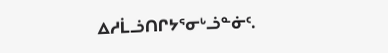ᐃᓱᒫᓘᑎᒋᔭᕐᓂᒡᓘᓐᓃᑦ.